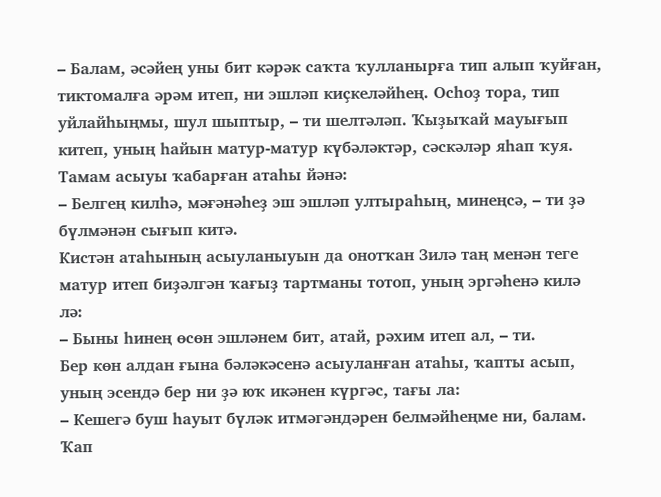– Балам, әсәйең уны бит кәрәк саҡта ҡулланырға тип алып ҡуйған, тиктомалға әрәм итеп, ни эшләп киҫкеләйһең. Осһоҙ тора, тип уйлайһыңмы, шул шыптыр, – ти шелтәләп. Ҡыҙыҡай мауығып китеп, уның һайын матур-матур күбәләктәр, сәскәләр яһап ҡуя. Тамам асыуы ҡабарған атаһы йәнә:
– Белгең килһә, мәғәнәһеҙ эш эшләп ултыраһың, минеңсә, – ти ҙә бүлмәнән сығып китә.
Кистән атаһының асыуланыуын да онотҡан Зилә таң менән теге матур итеп биҙәлгән ҡағыҙ тартманы тотоп, уның эргәһенә килә лә:
– Быны һинең өсөн эшләнем бит, атай, рәхим итеп ал, – ти.
Бер көн алдан ғына бәләкәсенә асыуланған атаһы, ҡапты асып, уның эсендә бер ни ҙә юҡ икәнен күргәс, тағы ла:
– Кешегә буш һауыт бүләк итмәгәндәрен белмәйһеңме ни, балам. Ҡап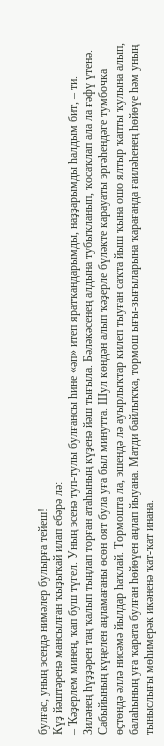булғас, уның эсендә нимәлер булырға тейеш!
Күҙ йәштәренә мансылған ҡыҙыҡай илап ебәрә лә:
– Ҡәҙерлем минең, ҡап буш түгел. Уның эсенә туп-тулы булғансы һине «әп» итеп яратҡандарымды, наҙҙарымды һалдым бит, – ти.
Зиләнең һүҙҙәрен таң ҡалып тыңлап торған атаһының күҙенә йәш тығыла. Бәләкәсенең алдына тубыҡланып, ҡосаҡлап ала ла ғәфү үтенә. Сабыйының күңелен аңламағаны өсөн оят була уға был минутта. Шул көндән алып ҡәҙерле бүләкте карауаты эргәһендәге тумбочка өҫтөндә әллә нисәмә йылдар һаҡлай. Тормошта ла, эшендә лә ауырлыҡтар килеп тыуған саҡта йыш ҡына ошо ялтыр ҡапты ҡулына алып, балаһының уға ҡарата булған һөйөүен аңлап йыуана. Матди байлыҡҡа, тормош ығы-зығыларына ҡарағанда ғаиләһенең һөйөүе һәм уның тыныслығы мөһимерәк икәненә ҡат-ҡат инана.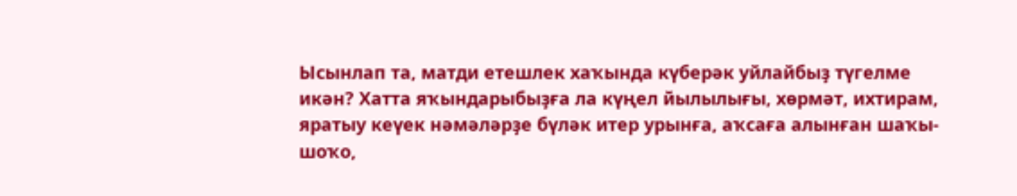Ысынлап та, матди етешлек хаҡында күберәк уйлайбыҙ түгелме икән? Хатта яҡындарыбыҙға ла күңел йылылығы, хөрмәт, ихтирам, яратыу кеүек нәмәләрҙе бүләк итер урынға, аҡсаға алынған шаҡы-шоҡо,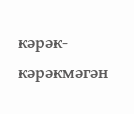кәрәк-кәрәкмәгән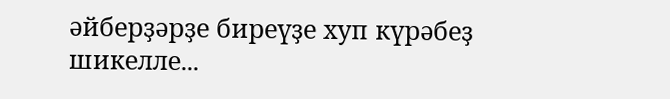әйберҙәрҙе биреүҙе хуп күрәбеҙ шикелле...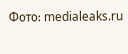Фото: medialeaks.ru